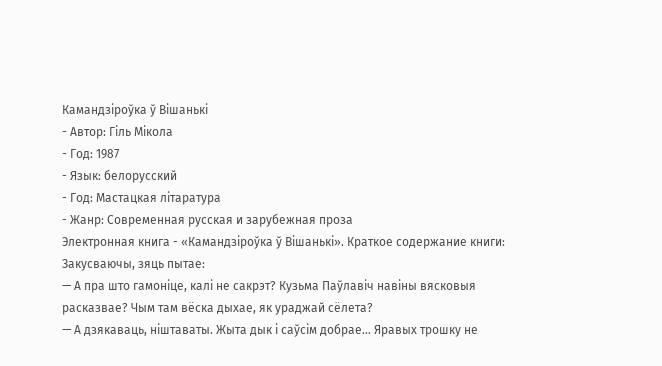Камандзiроўка ў Вішанькі
- Автор: Гіль Miкола
- Год: 1987
- Язык: белорусский
- Год: Мастацкая літаратура
- Жанр: Современная русская и зарубежная проза
Электронная книга - «Камандзiроўка ў Вішанькі». Краткое содержание книги:
Закусваючы, зяць пытае:
— А пра што гамоніце, калі не сакрэт? Кузьма Паўлавіч навіны вясковыя расказвае? Чым там вёска дыхае, як ураджай сёлета?
— А дзякаваць, ніштаваты. Жыта дык і саўсім добрае... Яравых трошку не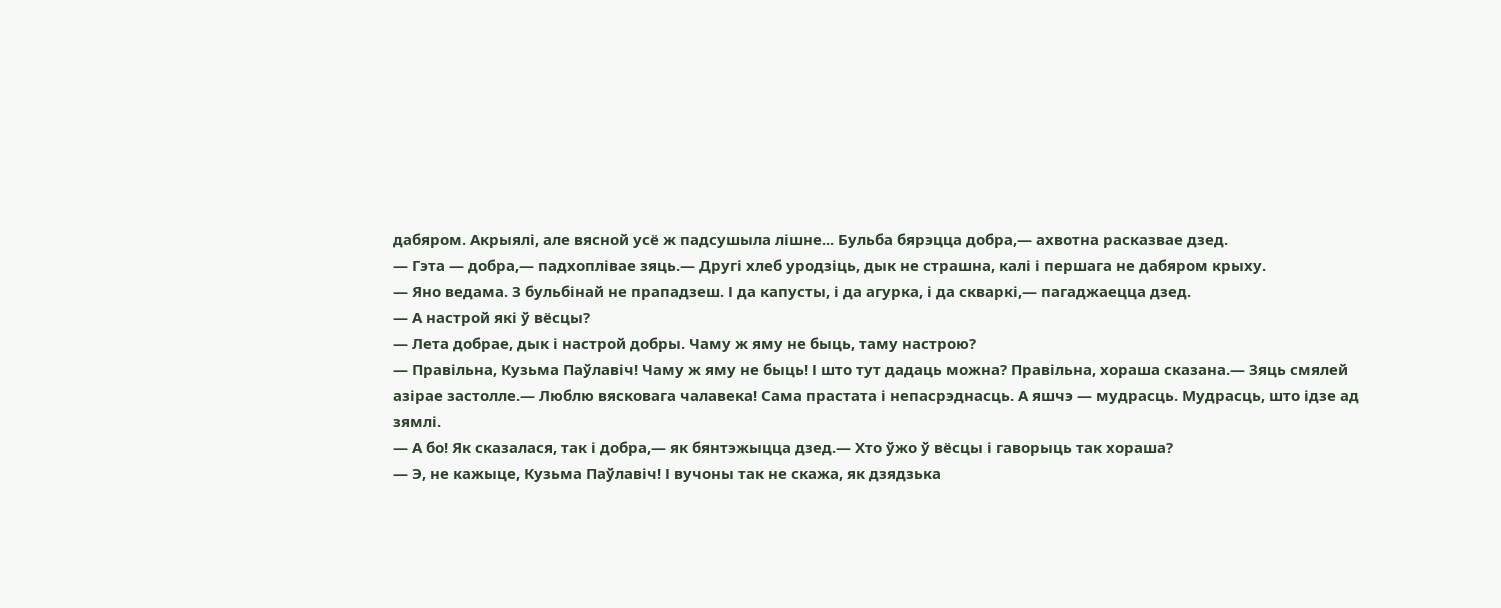дабяром. Акрыялі, але вясной усё ж падсушыла лішне... Бульба бярэцца добра,— ахвотна расказвае дзед.
— Гэта — добра,— падхоплівае зяць.— Другі хлеб уродзіць, дык не страшна, калі і першага не дабяром крыху.
— Яно ведама. З бульбінай не прападзеш. І да капусты, і да агурка, і да скваркі,— пагаджаецца дзед.
— А настрой які ў вёсцы?
— Лета добрае, дык і настрой добры. Чаму ж яму не быць, таму настрою?
— Правільна, Кузьма Паўлавіч! Чаму ж яму не быць! І што тут дадаць можна? Правільна, хораша сказана.— Зяць смялей азірае застолле.— Люблю вясковага чалавека! Сама прастата і непасрэднасць. А яшчэ — мудрасць. Мудрасць, што ідзе ад зямлі.
— А бо! Як сказалася, так і добра,— як бянтэжыцца дзед.— Хто ўжо ў вёсцы і гаворыць так хораша?
— Э, не кажыце, Кузьма Паўлавіч! І вучоны так не скажа, як дзядзька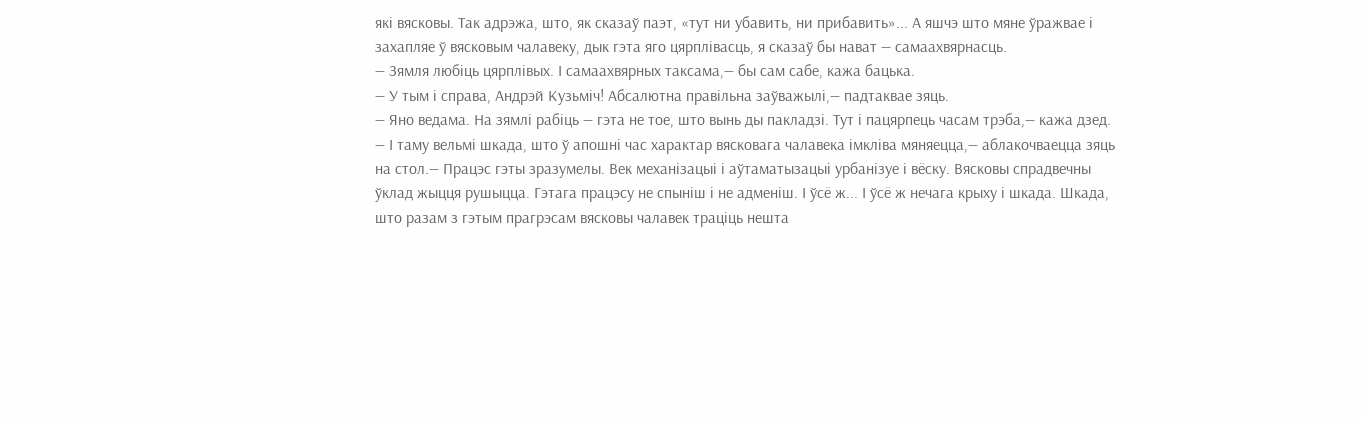які вясковы. Так адрэжа, што, як сказаў паэт, «тут ни убавить, ни прибавить»... А яшчэ што мяне ўражвае і захапляе ў вясковым чалавеку, дык гэта яго цярплівасць, я сказаў бы нават — самаахвярнасць.
— Зямля любіць цярплівых. І самаахвярных таксама,— бы сам сабе, кажа бацька.
— У тым і справа, Андрэй Кузьміч! Абсалютна правільна заўважылі,— падтаквае зяць.
— Яно ведама. На зямлі рабіць — гэта не тое, што вынь ды пакладзі. Тут і пацярпець часам трэба,— кажа дзед.
— І таму вельмі шкада, што ў апошні час характар вясковага чалавека імкліва мяняецца,— аблакочваецца зяць на стол.— Працэс гэты зразумелы. Век механізацыі і аўтаматызацыі урбанізуе і вёску. Вясковы спрадвечны ўклад жыцця рушыцца. Гэтага працэсу не спыніш і не адменіш. І ўсё ж... І ўсё ж нечага крыху і шкада. Шкада, што разам з гэтым прагрэсам вясковы чалавек траціць нешта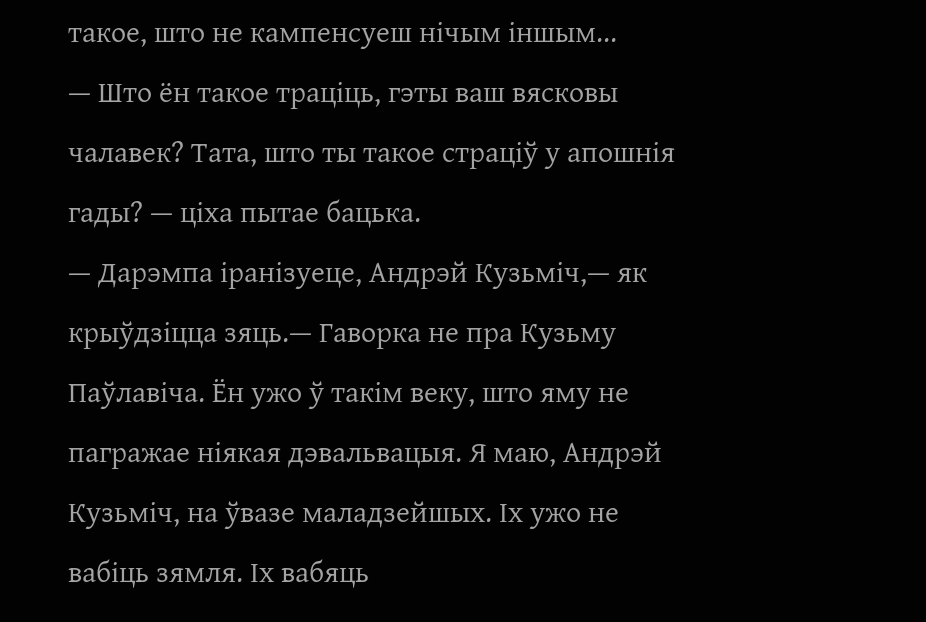такое, што не кампенсуеш нічым іншым...
— Што ён такое траціць, гэты ваш вясковы чалавек? Тата, што ты такое страціў у апошнія гады? — ціха пытае бацька.
— Дарэмпа іранізуеце, Андрэй Кузьміч,— як крыўдзіцца зяць.— Гаворка не пра Кузьму Паўлавіча. Ён ужо ў такім веку, што яму не пагражае ніякая дэвальвацыя. Я маю, Андрэй Кузьміч, на ўвазе маладзейшых. Іх ужо не вабіць зямля. Іх вабяць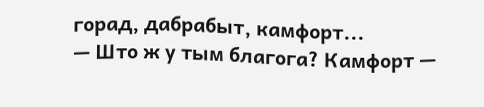горад, дабрабыт, камфорт...
— Што ж у тым благога? Камфорт —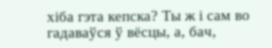хіба гэта кепска? Ты ж і сам во гадаваўся ў вёсцы, а, бач,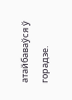атайбаваўся ў горадзе.